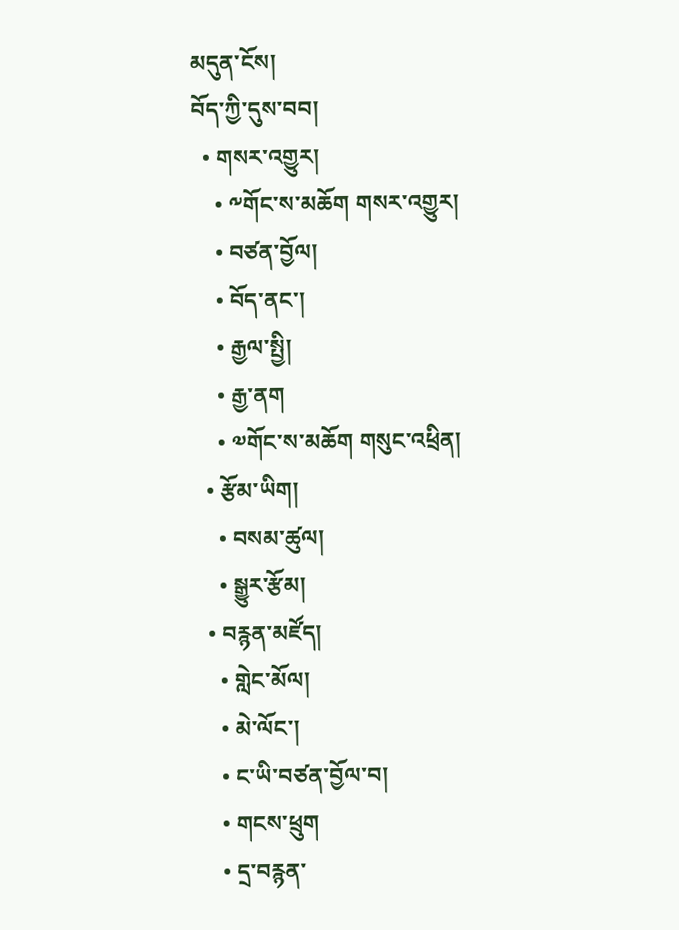མདུན་ངོས།
བོད་ཀྱི་དུས་བབ།
  • གསར་འགྱུར།
    • ༸གོང་ས་མཆོག གསར་འགྱུར།
    • བཙན་བྱོལ།
    • བོད་ནང་།
    • རྒྱལ་སྤྱི།
    • རྒྱ་ནག
    • ༧གོང་ས་མཆོག གསུང་འཕྲིན།
  • རྩོམ་ཡིག།
    • བསམ་ཚུལ།
    • སྒྱུར་རྩོམ།
  • བརྙན་མཛོད།
    • གླེང་མོལ།
    • མེ་ལོང་།
    • ང་ཡི་བཙན་བྱོལ་བ།
    • གངས་ཕྲུག
    • དྲ་བརྙན་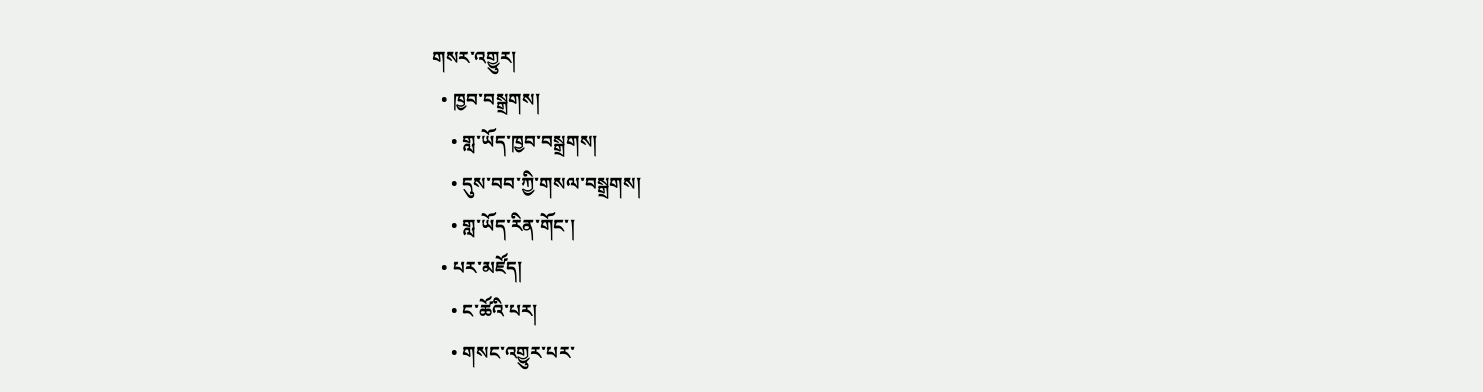གསར་འགྱུར།
  • ཁྱབ་བསྒྲགས།
    • གླ་ཡོད་ཁྱབ་བསྒྲགས།
    • དུས་བབ་ཀྱི་གསལ་བསྒྲགས།
    • གླ་ཡོད་རིན་གོང་།
  • པར་མཛོད།
    • ང་ཚོའི་པར།
    • གསང་འགྱུར་པར་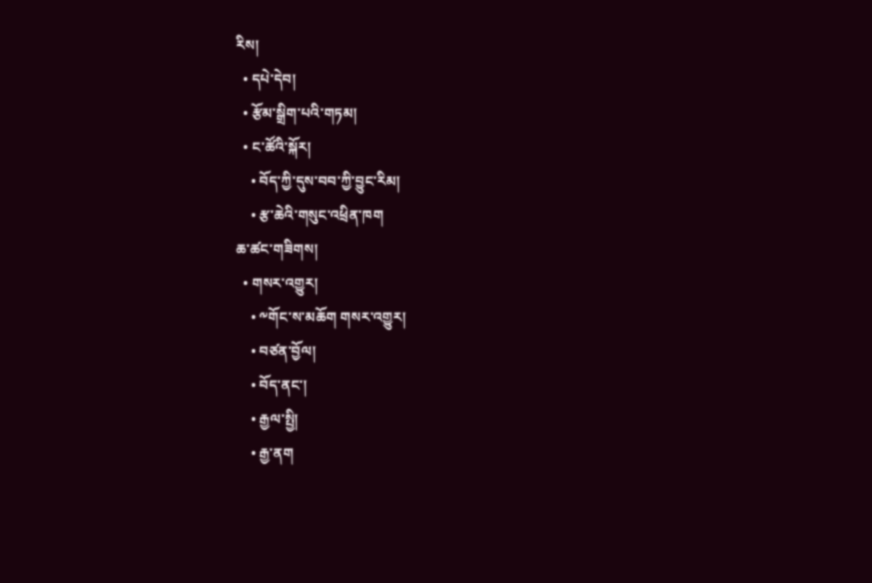རིས།
  • དཔེ་དེབ།
  • རྩོམ་སྒྲིག་པའི་གཏམ།
  • ང་ཚོའི་སྐོར།
    • བོད་ཀྱི་དུས་བབ་ཀྱི་བྱུང་རིམ།
    • རྩ་ཆེའི་གསུང་འཕྲིན་ཁག
ཆ་ཚང་གཟིགས།
  • གསར་འགྱུར།
    • ༸གོང་ས་མཆོག གསར་འགྱུར།
    • བཙན་བྱོལ།
    • བོད་ནང་།
    • རྒྱལ་སྤྱི།
    • རྒྱ་ནག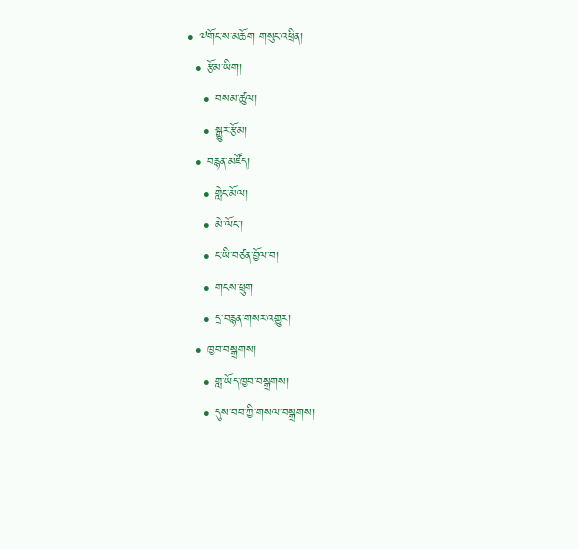• ༧གོང་ས་མཆོག གསུང་འཕྲིན།
  • རྩོམ་ཡིག།
    • བསམ་ཚུལ།
    • སྒྱུར་རྩོམ།
  • བརྙན་མཛོད།
    • གླེང་མོལ།
    • མེ་ལོང་།
    • ང་ཡི་བཙན་བྱོལ་བ།
    • གངས་ཕྲུག
    • དྲ་བརྙན་གསར་འགྱུར།
  • ཁྱབ་བསྒྲགས།
    • གླ་ཡོད་ཁྱབ་བསྒྲགས།
    • དུས་བབ་ཀྱི་གསལ་བསྒྲགས།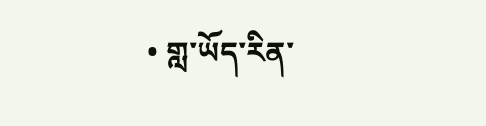• གླ་ཡོད་རིན་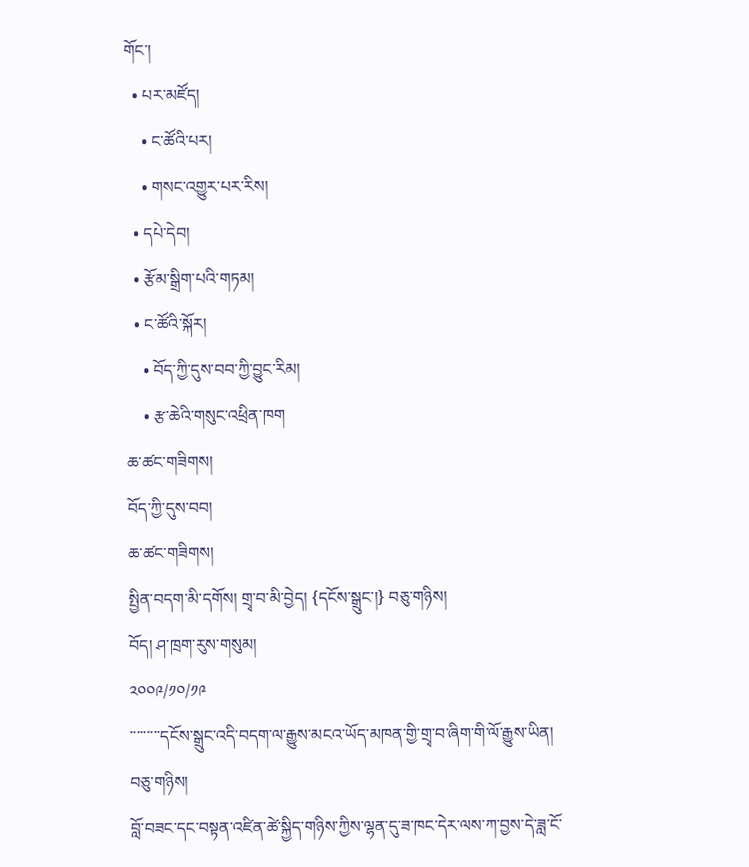གོང་།
  • པར་མཛོད།
    • ང་ཚོའི་པར།
    • གསང་འགྱུར་པར་རིས།
  • དཔེ་དེབ།
  • རྩོམ་སྒྲིག་པའི་གཏམ།
  • ང་ཚོའི་སྐོར།
    • བོད་ཀྱི་དུས་བབ་ཀྱི་བྱུང་རིམ།
    • རྩ་ཆེའི་གསུང་འཕྲིན་ཁག
ཆ་ཚང་གཟིགས།
བོད་ཀྱི་དུས་བབ།
ཆ་ཚང་གཟིགས།
སྤྱིན་བདག་མི་དགོས། གྲྭ་བ་མི་བྱེད། {དངོས་སྒྲུང་།} བཅུ་གཉིས།
བོད། ཤ་ཁྲག་རུས་གསུམ།
༢༠༠༩/༡༠/༡༩
་་་་་་་་་དངོས་སྒྲུང་འདི་བདག་ལ་རྒྱུས་མངའ་ཡོད་མཁན་གྱི་གྲྭ་བ་ཞིག་གི་ལོ་རྒྱུས་ཡིན།
བཅུ་གཉིས།
བློ་བཟང་དང་བསྟན་འཛིན་ཚེ་སྐྱིད་གཉིས་ཀྱིས་ལྷན་དུ་ཟ་ཁང་དེར་ལས་ཀ་བྱས་དེ་ཟླ་ངོ་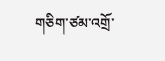གཅིག་ཙམ་འགྲོ་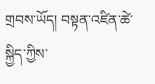གྲབས་ཡོད། བསྟན་འཛིན་ཚེ་སྐྱིད་ཀྱིས་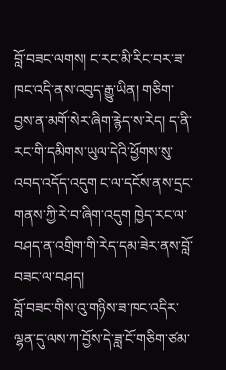བློ་བཟང་ལགས། ང་རང་མི་རིང་བར་ཟ་ཁང་འདི་ནས་འབུད་རྒྱུ་ཡིན། གཅིག་བྱས་ན་མགོ་སེར་ཞིག་རྙེད་ས་རེད། ད་ནི་རང་གི་དམིགས་ཡུལ་དེའི་ཕྱོགས་སུ་འབད་འདོད་འདུག ང་ལ་དངོས་ནས་དྲང་གནས་ཀྱི་རེ་བ་ཞིག་འདུག ཁྱེད་རང་ལ་བཤད་ན་འགྲིག་གི་རེད་དམ་ཟེར་ནས་བློ་བཟང་ལ་བཤད།
བློ་བཟང་གིས་འུ་གཉིས་ཟ་ཁང་འདིར་ལྷན་དུ་ལས་ཀ་བྱོས་དེ་ཟླ་ངོ་གཅིག་ཙམ་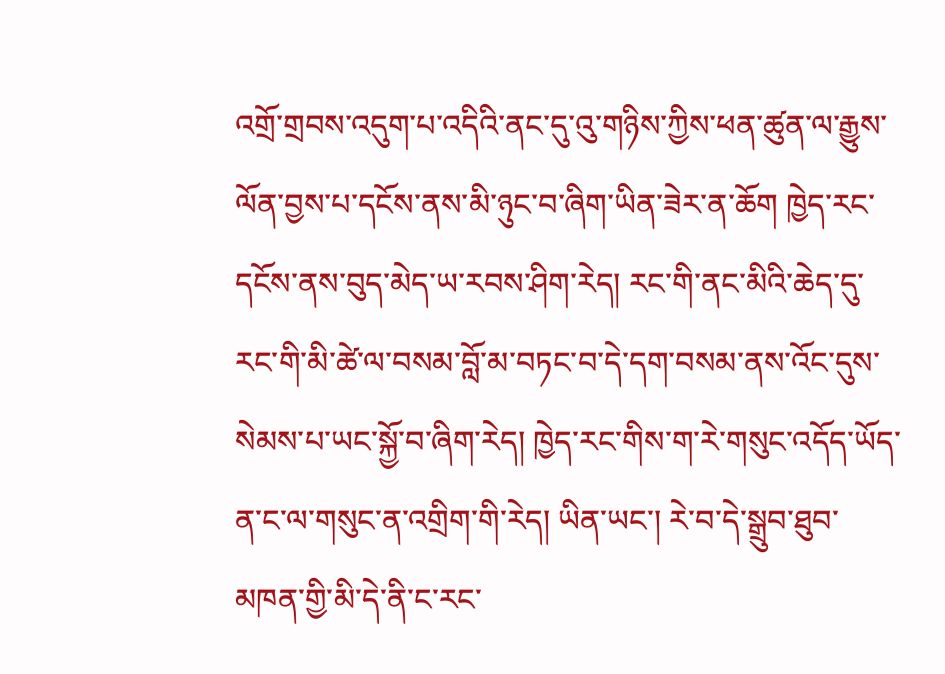འགྲོ་གྲབས་འདུག་པ་འདིའི་ནང་དུ་འུ་གཉིས་ཀྱིས་ཕན་ཚུན་ལ་རྒྱུས་ལོན་བྱས་པ་དངོས་ནས་མི་ཉུང་བ་ཞིག་ཡིན་ཟེར་ན་ཆོག ཁྱེད་རང་དངོས་ནས་བུད་མེད་ཡ་རབས་ཤིག་རེད། རང་གི་ནང་མིའི་ཆེད་དུ་རང་གི་མི་ཚེ་ལ་བསམ་བློ་མ་བཏང་བ་དེ་དག་བསམ་ནས་འོང་དུས་སེམས་པ་ཡང་སྐྱོ་བ་ཞིག་རེད། ཁྱེད་རང་གིས་ག་རེ་གསུང་འདོད་ཡོད་ན་ང་ལ་གསུང་ན་འགྲིག་གི་རེད། ཡིན་ཡང་། རེ་བ་དེ་སྒྲུབ་ཐུབ་མཁན་གྱི་མི་དེ་ནི་ང་རང་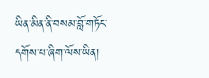ཡིན་མིན་ནི་བསམ་བློ་གཏོང་དགོས་པ་ཞིག་ལོས་ཡིན།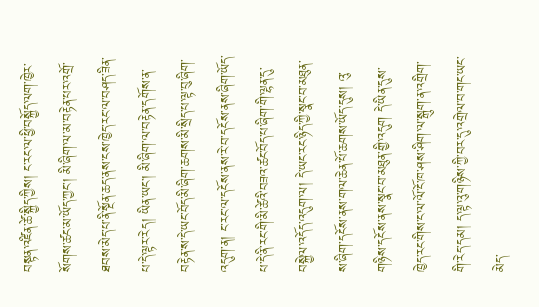བསྟན་འཛིན་ཚེ་སྐྱིད་ཀྱིས། ང་རང་ལ་ཕྱི་བསྐྱོད་ལག་ཁྱེར་སོགས་ཚང་མ་ཡོད་ཀྱང་། མི་ཞིག་ལ་མ་བརྟེན་པར་འགྲོ་ཐབས་མེད་པ་ནི་སྔོན་ཆད་ནས་ངས་ཁྱེད་རང་ལ་བཤད་ཟིན་པ་དེ་ལྟར་རེད། ཡིན་ཡང་། མི་ཞིག་ལ་བརྟེན་དགོས་ན་བརྟེན་ས་དེ་ཡང་བོད་མི་ཞིག་ཆགས་མི་སྲིད་པ་ལྟ་བུ་ཞིག་འདུག་ན། ང་རང་ལ་དངོས་ནས་རེ་བ་དངོས་ནས་ཞིག་ཡོད་པ་དེ་ནི་རང་གི་མི་ཚེའི་བཟའ་ཚང་བོད་པ་ཞིག་གི་ལྷན་དུ་བསྐྱེལ་འདོད་འདུག་ལ། དེ་ཡང་རང་ཉིད་ཀྱི་སྣང་བ་མཐུན་ས་ཞིག་དངོས་ནས་གལ་ཆེན་པོ་ཆགས་ཡོད་དུས། འུ་གཉིས་དངོས་ནས་སྣང་བ་མཐུན་གྱི་འདུག དེ་ཡིན་དུས་ཁྱེད་རང་གིས་ང་ལ་ལོ་ངོ་ཁ་ཤས་ཤིག་ལ་སྒུག་ན་འགྲིག་གི་རེད་དམ། ད་ལྟ་འུ་གཉིས་ཀྱི་བར་དུ་འགྲེལ་བ་གང་ཡང་མེད་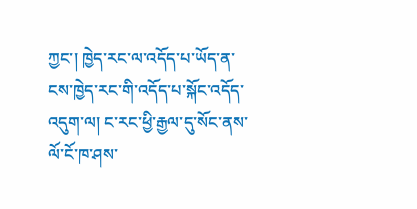ཀྱང་། ཁྱེད་རང་ལ་འདོད་པ་ཡོད་ན་ངས་ཁྱེད་རང་གི་འདོད་པ་སྐོང་འདོད་འདུག་ལ། ང་རང་ཕྱི་རྒྱལ་དུ་སོང་ནས་ལོ་ངོ་ཁ་ཤས་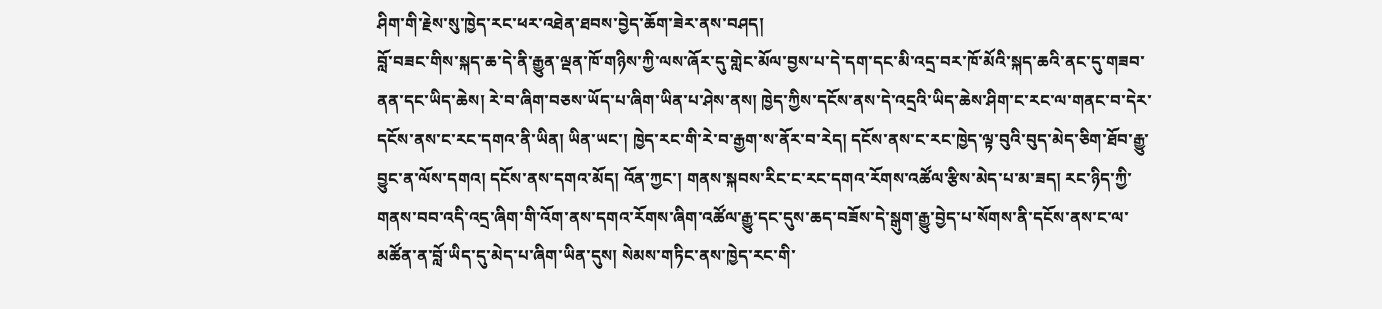ཤིག་གི་རྗེས་སུ་ཁྱེད་རང་ཕར་འཐེན་ཐབས་བྱེད་ཆོག་ཟེར་ནས་བཤད།
བློ་བཟང་གིས་སྐད་ཆ་དེ་ནི་རྒྱུན་ལྡན་ཁོ་གཉིས་ཀྱི་ལས་ཞོར་དུ་གླེང་མོལ་བྱས་པ་དེ་དག་དང་མི་འདྲ་བར་ཁོ་མོའི་སྐད་ཆའི་ནང་དུ་གཟབ་ནན་དང་ཡིད་ཆེས། རེ་བ་ཞིག་བཅས་ཡོད་པ་ཞིག་ཡིན་པ་ཤེས་ནས། ཁྱེད་ཀྱིས་དངོས་ནས་དེ་འདྲའི་ཡིད་ཆེས་ཤིག་ང་རང་ལ་གནང་བ་དེར་དངོས་ནས་ང་རང་དགའ་ནི་ཡིན། ཡིན་ཡང་། ཁྱེད་རང་གི་རེ་བ་རྒྱག་ས་ནོར་བ་རེད། དངོས་ནས་ང་རང་ཁྱེད་ལྟ་བུའི་བུད་མེད་ཅིག་ཐོབ་རྒྱུ་བྱུང་ན་ལོས་དགའ། དངོས་ནས་དགའ་མོད། འོན་ཀྱང་། གནས་སྐབས་རིང་ང་རང་དགའ་རོགས་འཚོལ་རྩིས་མེད་པ་མ་ཟད། རང་ཉིད་ཀྱི་གནས་བབ་འདི་འདྲ་ཞིག་གི་འོག་ནས་དགའ་རོགས་ཞིག་འཚོལ་རྒྱུ་དང་དུས་ཆད་བཟོས་དེ་སྒུག་རྒྱུ་བྱེད་པ་སོགས་ནི་དངོས་ནས་ང་ལ་མཚོན་ན་བློ་ཡིད་དུ་མེད་པ་ཞིག་ཡིན་དུས། སེམས་གཏིང་ནས་ཁྱེད་རང་གི་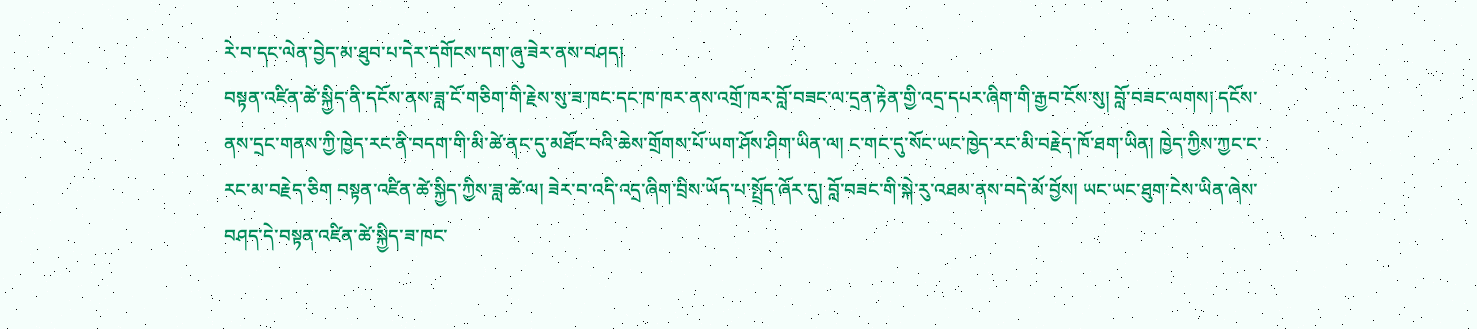རེ་བ་དང་ལེན་བྱེད་མ་ཐུབ་པ་དེར་དགོངས་དག་ཞུ་ཟེར་ནས་བཤད།
བསྟན་འཛིན་ཚེ་སྐྱིད་ནི་དངོས་ནས་ཟླ་ངོ་གཅིག་གི་རྗེས་སུ་ཟ་ཁང་དང་ཁ་ཁར་ནས་འགྲོ་ཁར་བློ་བཟང་ལ་དྲན་རྟེན་གྱི་འདྲ་དཔར་ཞིག་གི་རྒྱབ་ངོས་སུ། བློ་བཟང་ལགས། དངོས་ནས་དྲང་གནས་ཀྱི་ཁྱེད་རང་ནི་བདག་གི་མི་ཚེ་ནང་དུ་མཐོང་བའི་ཆེས་གྲོགས་པོ་ཡག་ཤོས་ཤིག་ཡིན་ལ། ང་གང་དུ་སོང་ཡང་ཁྱེད་རང་མི་བརྗེད་ཁོ་ཐག་ཡིན། ཁྱེད་ཀྱིས་ཀྱང་ང་རང་མ་བརྗེད་ཅིག བསྟན་འཛིན་ཚེ་སྐྱིད་ཀྱིས་ཟླ་ཚེ་ལ། ཟེར་བ་འདི་འདྲ་ཞིག་བྲིས་ཡོད་པ་སྤྲོད་ཞོར་དུ། བློ་བཟང་གི་སྐེ་རུ་འཐམ་ནས་བདེ་མོ་བྱོས། ཡང་ཡང་ཐུག་ངེས་ཡིན་ཞེས་བཤད་དེ་བསྟན་འཛིན་ཚེ་སྐྱིད་ཟ་ཁང་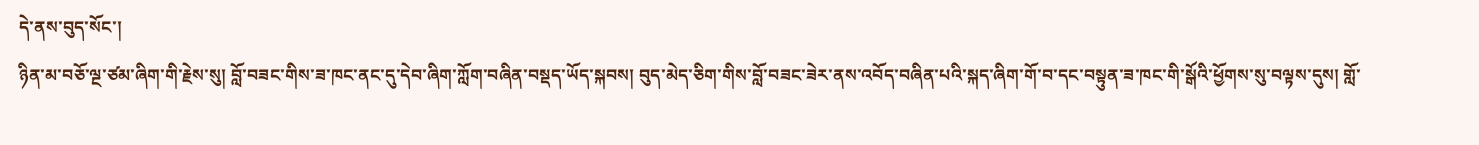དེ་ནས་བུད་སོང་།
ཉིན་མ་བཅོ་ལྔ་ཙམ་ཞིག་གི་རྗེས་སུ། བློ་བཟང་གིས་ཟ་ཁང་ནང་དུ་དེབ་ཞིག་ཀློག་བཞིན་བསྡད་ཡོད་སྐབས། བུད་མེད་ཅིག་གིས་བློ་བཟང་ཟེར་ནས་འབོད་བཞིན་པའི་སྐད་ཞིག་གོ་བ་དང་བསྟུན་ཟ་ཁང་གི་སྒོའི་ཕྱོགས་སུ་བལྟས་དུས། གློ་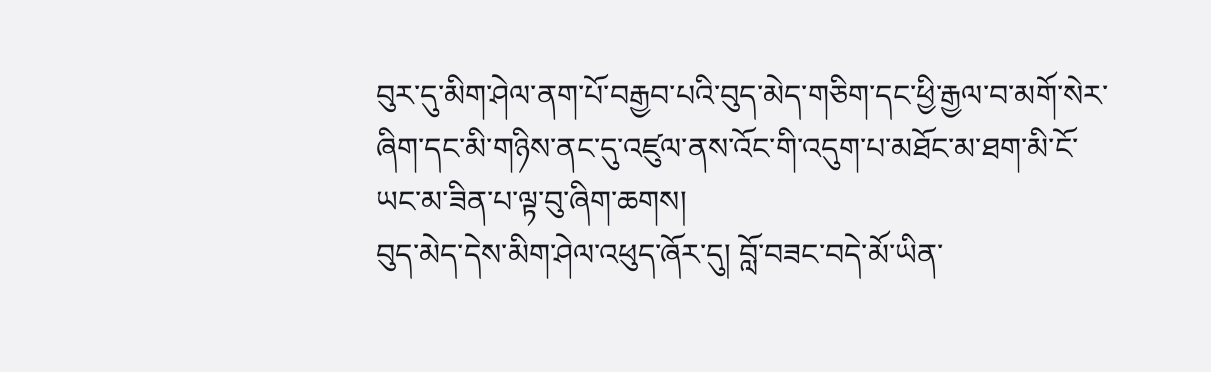བུར་དུ་མིག་ཤེལ་ནག་པོ་བརྒྱབ་པའི་བུད་མེད་གཅིག་དང་ཕྱི་རྒྱལ་བ་མགོ་སེར་ཞིག་དང་མི་གཉིས་ནང་དུ་འཛུལ་ནས་འོང་གི་འདུག་པ་མཐོང་མ་ཐག་མི་ངོ་ཡང་མ་ཟིན་པ་ལྟ་བུ་ཞིག་ཆགས།
བུད་མེད་དེས་མིག་ཤེལ་འཕུད་ཞོར་དུ། བློ་བཟང་བདེ་མོ་ཡིན་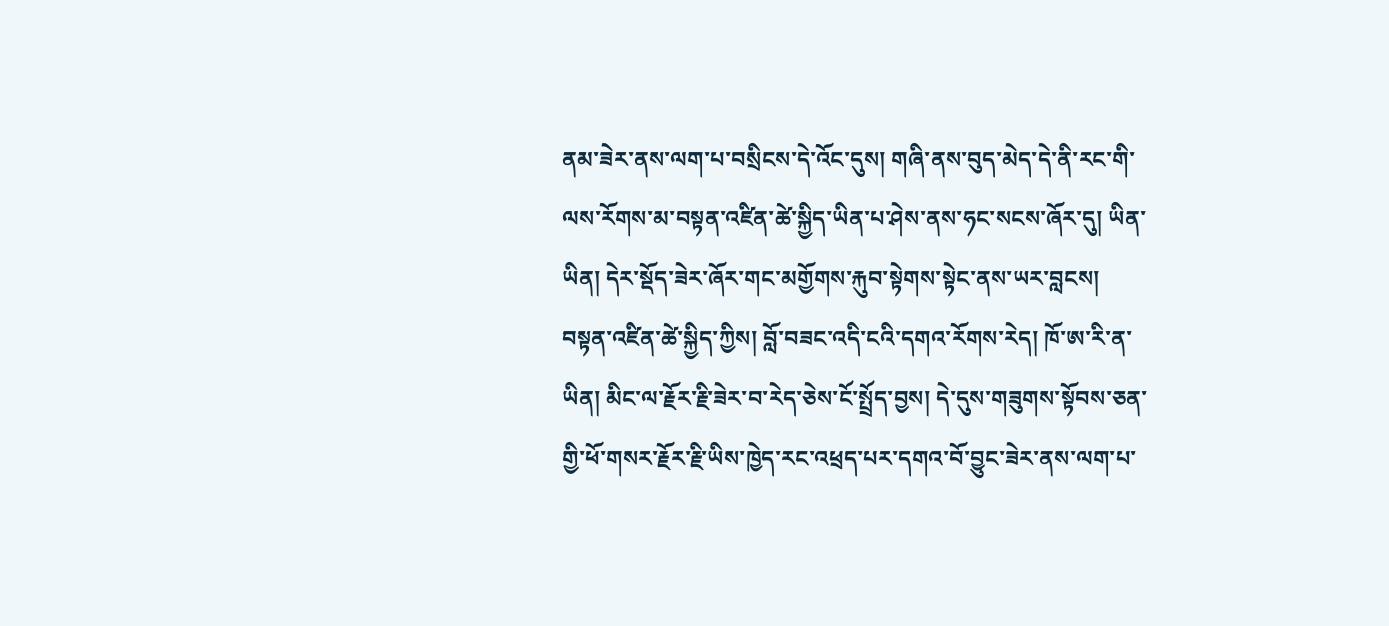ནམ་ཟེར་ནས་ལག་པ་བསྲིངས་དེ་འོང་དུས། གཞི་ནས་བུད་མེད་དེ་ནི་རང་གི་ལས་རོགས་མ་བསྟན་འཛིན་ཚེ་སྐྱིད་ཡིན་པ་ཤེས་ནས་ཧང་སངས་ཞོར་དུ། ཡིན་ཡིན། དེར་སྡོད་ཟེར་ཞོར་གང་མགྱོགས་རྐུབ་སྟེགས་སྟེང་ནས་ཡར་བླངས།
བསྟན་འཛིན་ཚེ་སྐྱིད་ཀྱིས། བློ་བཟང་འདི་ངའི་དགའ་རོགས་རེད། ཁོ་ཨ་རི་ན་ཡིན། མིང་ལ་རྗོར་རྗི་ཟེར་བ་རེད་ཅེས་ངོ་སྤྲོད་བྱས། དེ་དུས་གཟུགས་སྟོབས་ཅན་གྱི་ཕོ་གསར་རྗོར་རྗི་ཡིས་ཁྱེད་རང་འཕྲད་པར་དགའ་བོ་བྱུང་ཟེར་ནས་ལག་པ་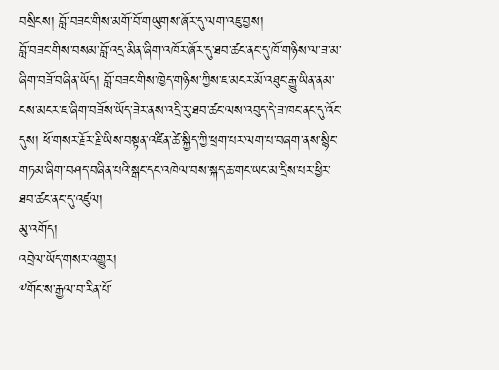བསྲིངས། བློ་བཟང་གིས་མགོ་བོ་གཡུགས་ཞོར་དུ་ལག་འཇུ་བྱས།
བློ་བཟང་གིས་བསམ་བློ་འདྲ་མིན་ཞིག་འཁོར་ཞོར་དུ་ཐབ་ཚང་ནང་དུ་ཁོ་གཉིས་ལ་ཟ་མ་ཞིག་བཟོ་བཞིན་ཡོད། བློ་བཟང་གིས་ཁྱེད་གཉིས་ཀྱིས་ཇ་མངར་མོ་འཐུང་རྒྱུ་ཡིན་ནམ་ངས་མངར་ཇ་ཞིག་བཟོས་ཡོད་ཟེར་ནས་འདྲི་རུ་ཐབ་ཚང་ལས་འབུད་དེ་ཟ་ཁང་ནང་དུ་འོང་དུས། ཕོ་གསར་རྗོར་རྗི་ཡིས་བསྟན་འཛིན་ཚེ་སྐྱིད་ཀྱི་ཕྲག་པར་ལག་པ་བཞག་ནས་སྙིང་གཏམ་ཞིག་བཤད་བཞིན་པའི་སྒང་དང་འཁེལ་བས་སྐད་ཆ་གང་ཡང་མ་དྲིས་པར་ཕྱིར་ཐབ་ཚང་ནང་དུ་འཛུལ།
མུ་འགོད།
འབྲེལ་ཡོད་གསར་འགྱུར།
༸གོང་ས་རྒྱལ་བ་རིན་པོ་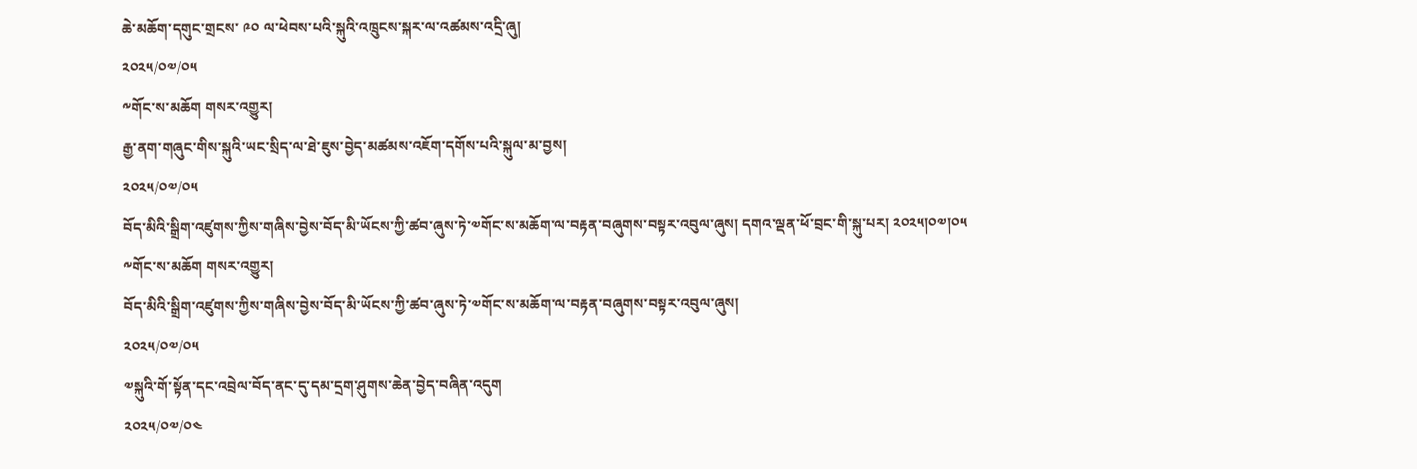ཆེ་མཆོག་དགུང་གྲངས་ ༩༠ ལ་ཕེབས་པའི་སྐུའི་འཁྲུངས་སྐར་ལ་འཚམས་འདྲི་ཞུ།
༢༠༢༥/༠༧/༠༥
༸གོང་ས་མཆོག གསར་འགྱུར།
རྒྱ་ནག་གཞུང་གིས་སྐུའི་ཡང་སྲིད་ལ་ཐེ་ཇུས་བྱེད་མཚམས་འཇོག་དགོས་པའི་སྐུལ་མ་བྱས།
༢༠༢༥/༠༧/༠༥
བོད་མིའི་སྒྲིག་འཛུགས་ཀྱིས་གཞིས་བྱེས་བོད་མི་ཡོངས་ཀྱི་ཚབ་ཞུས་ཏེ་༧གོང་ས་མཆོག་ལ་བརྟན་བཞུགས་བསྟར་འབུལ་ཞུས། དགའ་ལྡན་ཕོ་བྲང་གི་སྐུ་པར། ༢༠༢༥།༠༧།༠༥
༸གོང་ས་མཆོག གསར་འགྱུར།
བོད་མིའི་སྒྲིག་འཛུགས་ཀྱིས་གཞིས་བྱེས་བོད་མི་ཡོངས་ཀྱི་ཚབ་ཞུས་ཏེ་༧གོང་ས་མཆོག་ལ་བརྟན་བཞུགས་བསྟར་འབུལ་ཞུས།
༢༠༢༥/༠༧/༠༥
༧སྐུའི་གོ་སྟོན་དང་འབྲེལ་བོད་ནང་དུ་དམ་དྲག་ཤུགས་ཆེན་བྱེད་བཞིན་འདུག
༢༠༢༥/༠༧/༠༤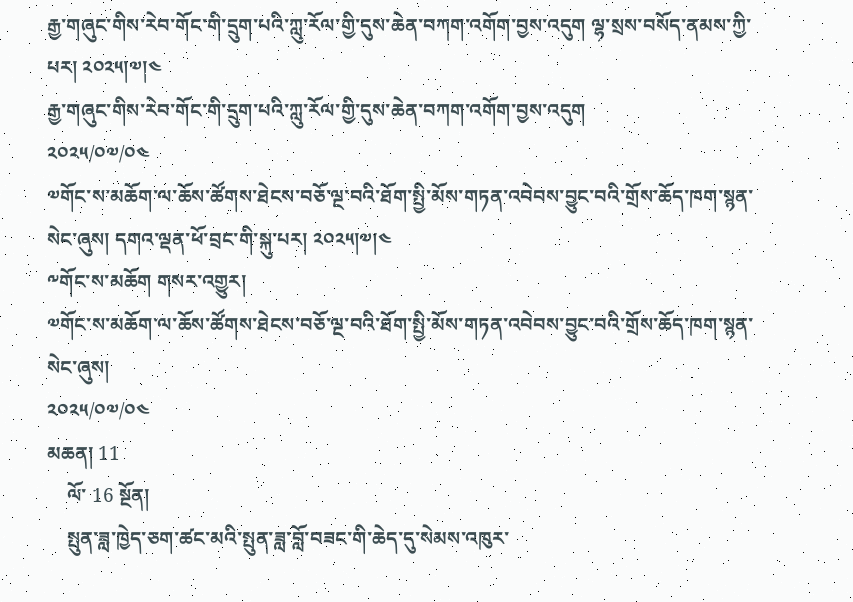རྒྱ་གཞུང་གིས་རེབ་གོང་གི་དྲུག་པའི་ཀླུ་རོལ་གྱི་དུས་ཆེན་བཀག་འགོག་བྱས་འདུག ལྷ་སྲས་བསོད་ནམས་ཀྱི་པར། ༢༠༢༥།༧།༤
རྒྱ་གཞུང་གིས་རེབ་གོང་གི་དྲུག་པའི་ཀླུ་རོལ་གྱི་དུས་ཆེན་བཀག་འགོག་བྱས་འདུག
༢༠༢༥/༠༧/༠༤
༧གོང་ས་མཆོག་ལ་ཆོས་ཚོགས་ཐེངས་བཅོ་ལྔ་བའི་ཐོག་སྤྱི་མོས་གཏན་འབེབས་བྱུང་བའི་གྲོས་ཆོད་ཁག་སྙན་སེང་ཞུས། དགའ་ལྡན་ཕོ་བྲང་གི་སྐུ་པར། ༢༠༢༥།༧།༤
༸གོང་ས་མཆོག གསར་འགྱུར།
༧གོང་ས་མཆོག་ལ་ཆོས་ཚོགས་ཐེངས་བཅོ་ལྔ་བའི་ཐོག་སྤྱི་མོས་གཏན་འབེབས་བྱུང་བའི་གྲོས་ཆོད་ཁག་སྙན་སེང་ཞུས།
༢༠༢༥/༠༧/༠༤
མཆན། 11
    ལོ་ 16 སྔོན།
    སྤུན་ཟླ་ཁྱེད་ཅག་ཚང་མའི་སྤུན་ཟླ་བློ་བཟང་གི་ཆེད་དུ་སེམས་འཁུར་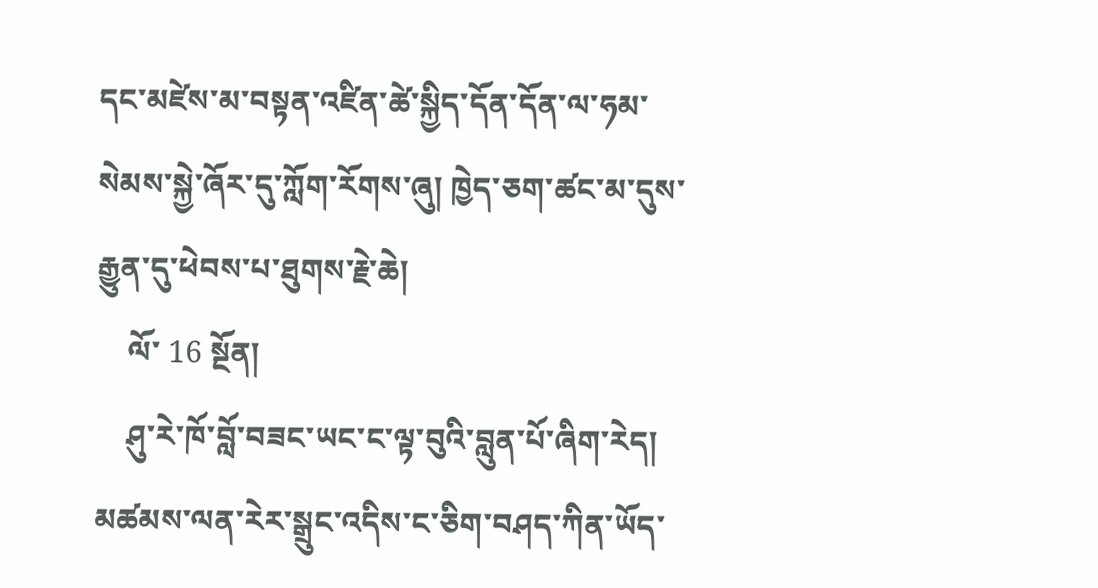དང་མཛེས་མ་བསྟན་འཛིན་ཚེ་སྐྱིད་དོན་དོན་ལ་ཧམ་སེམས་སྐྱེ་ཞོར་དུ་ཀློག་རོགས་ཞུ། ཁྱེད་ཅག་ཚང་མ་དུས་རྒྱུན་དུ་ཕེབས་པ་ཐུགས་རྗེ་ཆེ།
    ལོ་ 16 སྔོན།
    ཤུ་རེ་ཁོ་བློ་བཟང་ཡང་ང་ལྟ་བུའི་བླུན་པོ་ཞིག་རེད། མཚམས་ལན་རེར་སྒྲུང་འདིས་ང་ཅིག་བཤད་ཀིན་ཡོད་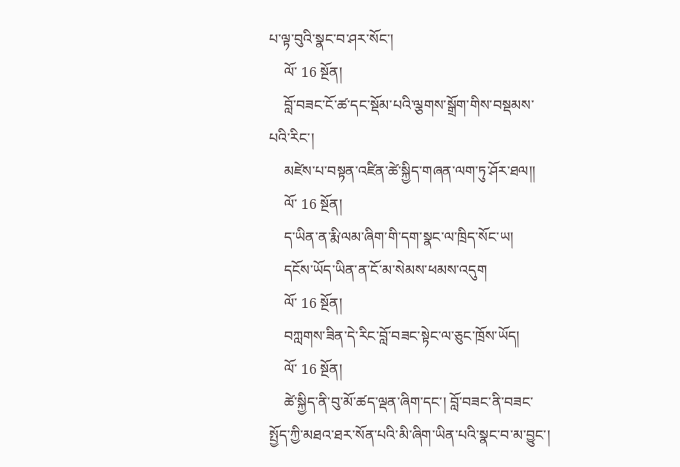པ་ལྟ་བུའི་སྣང་བ་ཤར་སོང་།
    ལོ་ 16 སྔོན།
    བློ་བཟང་ངོ་ཚ་དང་སྡོམ་པའི་ལྕགས་སྒྲོག་གིས་བསྡམས་པའི་རིང་།
    མཛེས་པ་བསྟན་འཛིན་ཚེ་སྐྱིད་གཞན་ལག་ཏུ་ཤོར་ཐལ།།
    ལོ་ 16 སྔོན།
    ད་ཡིན་ན་རྨི་ལམ་ཞིག་གི་དག་སྣང་ལ་ཁྲིད་སོང་ཡ།
    དངོས་ཡོད་ཡིན་ན་ངོ་མ་སེམས་ཕམས་འདུག
    ལོ་ 16 སྔོན།
    བཀླགས་ཟིན་དེ་རིང་བློ་བཟང་སྟེང་ལ་ཅུང་ཁྲོས་ཡོད།
    ལོ་ 16 སྔོན།
    ཚེ་སྐྱིད་ནི་བུ་མོ་ཚད་ལྡན་ཞིག་དང་། བློ་བཟང་ནི་བཟང་སྤྱོད་ཀྱི་མཐའ་ཐར་སོན་པའི་མི་ཞིག་ཡིན་པའི་སྣང་བ་མ་བྱུང་།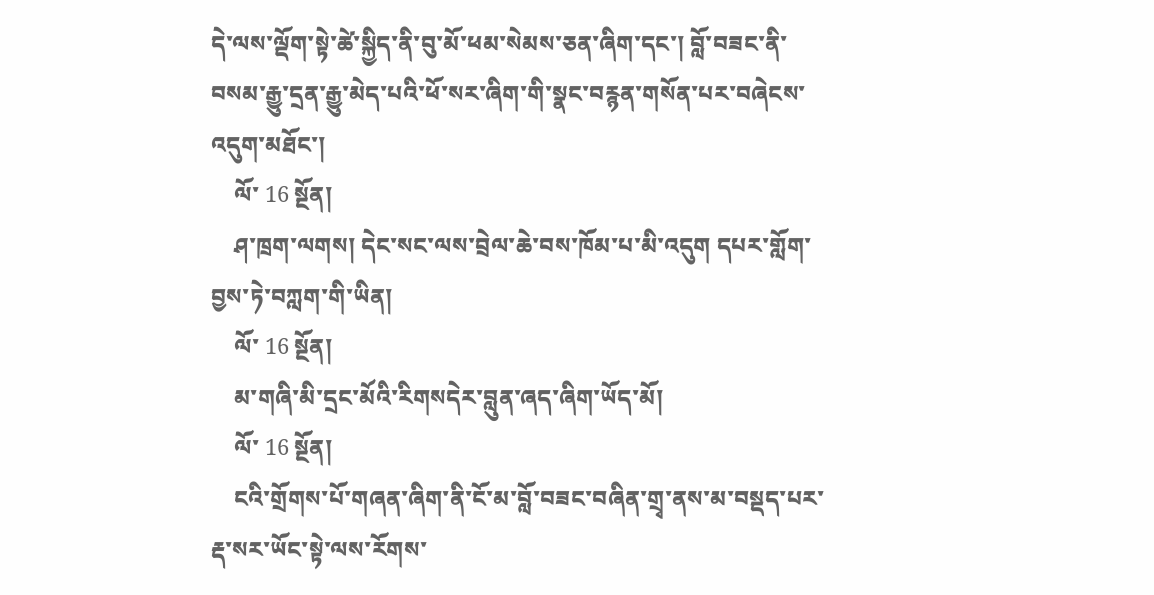དེ་ལས་ལྡོག་སྟེ་ཚེ་སྐྱིད་ནི་བུ་མོ་ཕམ་སེམས་ཅན་ཞིག་དང་། བློ་བཟང་ནི་བསམ་རྒྱུ་དྲན་རྒྱུ་མེད་པའི་ཕོ་སར་ཞིག་གི་སྣང་བརྙན་གསོན་པར་བཞེངས་འདུག་མཐོང་།
    ལོ་ 16 སྔོན།
    ཤ་ཁྲག་ལགས། དེང་སང་ལས་བྲེལ་ཆེ་བས་ཁོམ་པ་མི་འདུག དཔར་གློག་བྱས་ཏེ་བཀླག་གི་ཡིན།
    ལོ་ 16 སྔོན།
    མ་གཞི་མི་དྲང་མོའི་རིགསདེར་བླུན་ཞད་ཞིག་ཡོད་མོ།
    ལོ་ 16 སྔོན།
    ངའི་གྲོགས་པོ་གཞན་ཞིག་ནི་ངོ་མ་བློ་བཟང་བཞིན་གྲྭ་ནས་མ་བསྡད་པར་རྡ་སར་ཡོང་སྟེ་ལས་རོགས་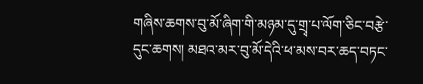གཞིས་ཆགས་བུ་མོ་ཞིག་གི་མཉམ་དུ་གྲྭ་པ་ལོག་ཅིང་བརྩེ་དུང་ཆགས། མཐའ་མར་བུ་མོ་དེའི་ཕ་མས་བར་ཆད་བཏང་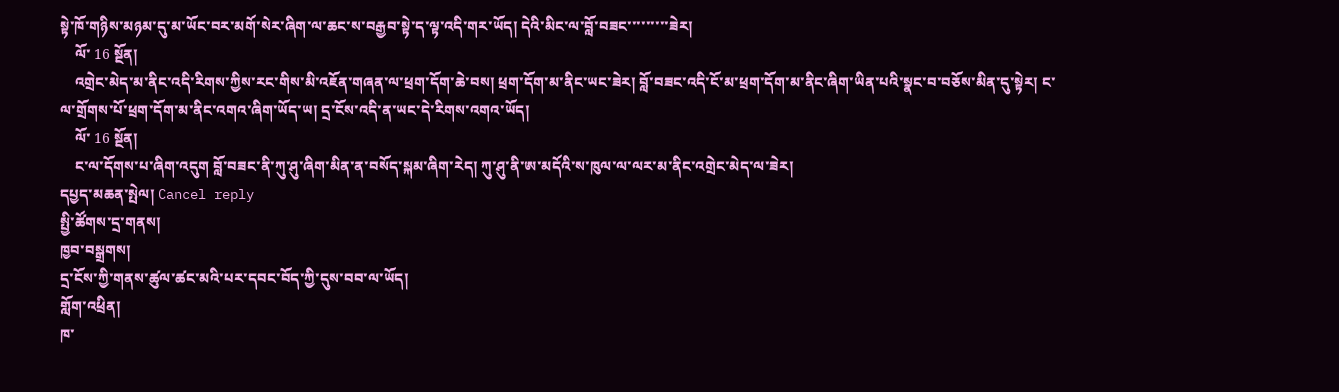སྟེ་ཁོ་གཉིས་མཉམ་དུ་མ་ཡོང་བར་མགོ་སེར་ཞིག་ལ་ཆང་ས་བརྒྱབ་སྟེ་ད་ལྟ་འདི་གར་ཡོད། དེའི་མིང་ལ་བློ་བཟང་་་་་་་་་ཟེར།
    ལོ་ 16 སྔོན།
    འགྲེང་མེད་མ་ནིང་འདི་རིགས་ཀྱིས་རང་གིས་མི་འཇོན་གཞན་ལ་ཕྲག་དོག་ཆེ་བས། ཕྲག་དོག་མ་ནིང་ཡང་ཟེར། བློ་བཟང་འདི་ངོ་མ་ཕྲག་དོག་མ་ནིང་ཞིག་ཡིན་པའི་སྣང་བ་བཅོས་མིན་དུ་སྟེར། ང་ལ་གྲོགས་པོ་ཕྲག་དོག་མ་ནིང་འགའ་ཞིག་ཡོད་ཡ། དྲ་ངོས་འདི་ན་ཡང་དེ་རིགས་འགའ་ཡོད།
    ལོ་ 16 སྔོན།
    ང་ལ་དོགས་པ་ཞིག་འདུག བློ་བཟང་ནི་ཀུ་ཤུ་ཞིག་མིན་ན་བསོད་སྐམ་ཞིག་རེད། ཀུ་ཤུ་ནི་ཨ་མདོའི་ས་ཁུལ་ལ་ལར་མ་ནིང་འགྲེང་མེད་ལ་ཟེར།
དཔྱད་མཆན་སྤེལ། Cancel reply
སྤྱི་ཚོགས་དྲ་གནས།
ཁྱབ་བསྒྲགས།
དྲ་ངོས་ཀྱི་གནས་ཚུལ་ཚང་མའི་པར་དབང་བོད་ཀྱི་དུས་བབ་ལ་ཡོད།
གློག་འཕྲིན།
ཁ་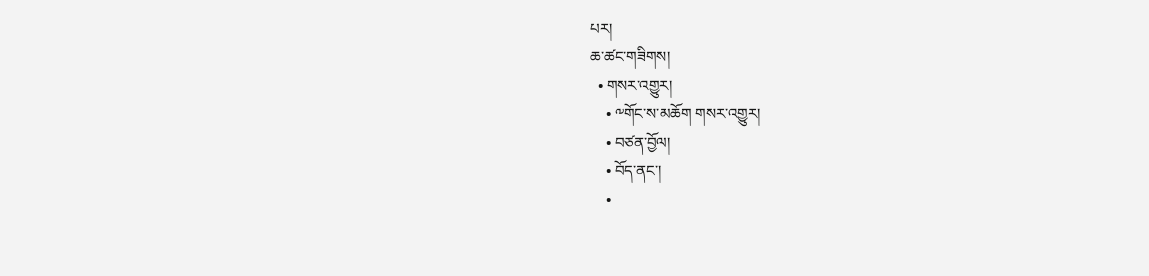པར།
ཆ་ཚང་གཟིགས།
  • གསར་འགྱུར།
    • ༸གོང་ས་མཆོག གསར་འགྱུར།
    • བཙན་བྱོལ།
    • བོད་ནང་།
    •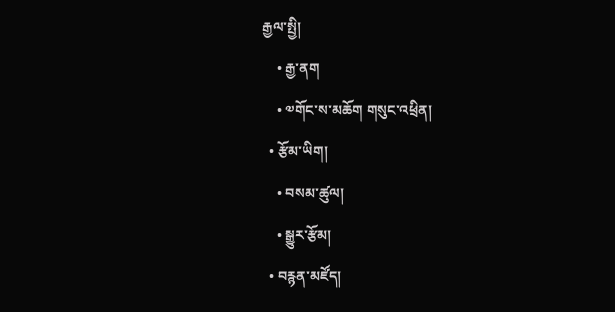རྒྱལ་སྤྱི།
    • རྒྱ་ནག
    • ༧གོང་ས་མཆོག གསུང་འཕྲིན།
  • རྩོམ་ཡིག།
    • བསམ་ཚུལ།
    • སྒྱུར་རྩོམ།
  • བརྙན་མཛོད།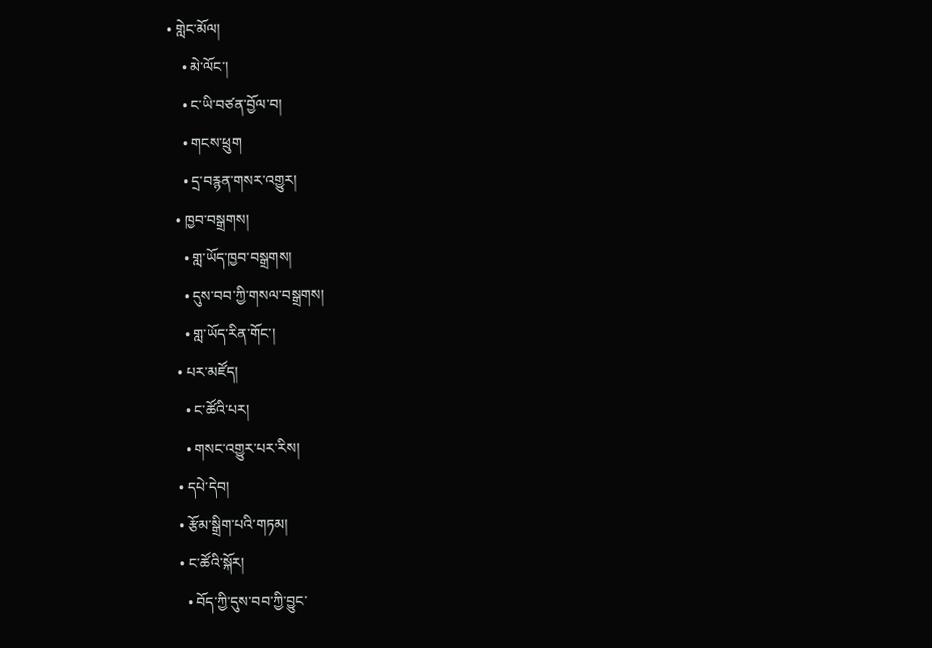• གླེང་མོལ།
    • མེ་ལོང་།
    • ང་ཡི་བཙན་བྱོལ་བ།
    • གངས་ཕྲུག
    • དྲ་བརྙན་གསར་འགྱུར།
  • ཁྱབ་བསྒྲགས།
    • གླ་ཡོད་ཁྱབ་བསྒྲགས།
    • དུས་བབ་ཀྱི་གསལ་བསྒྲགས།
    • གླ་ཡོད་རིན་གོང་།
  • པར་མཛོད།
    • ང་ཚོའི་པར།
    • གསང་འགྱུར་པར་རིས།
  • དཔེ་དེབ།
  • རྩོམ་སྒྲིག་པའི་གཏམ།
  • ང་ཚོའི་སྐོར།
    • བོད་ཀྱི་དུས་བབ་ཀྱི་བྱུང་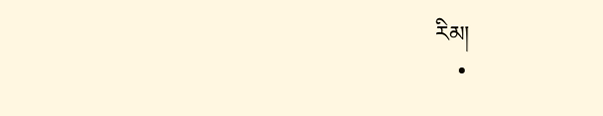རིམ།
    •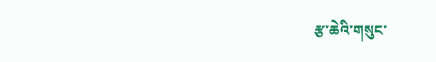རྩ་ཆེའི་གསུང་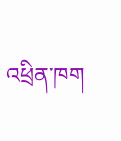འཕྲིན་ཁག